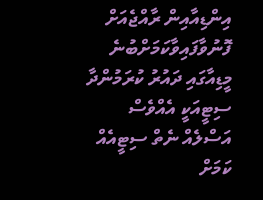އިންޑިއާއިން ރާއްޖެއަށް ފޮނުވާފައިވާކަމަށްބުނެ މީޑިއާގައި ދައުރު ކުރަމުންދާ ސިޓީއަކީ އެއްވެސް އަސްލެއް ނެތް ސިޓީއެއް ކަމަށް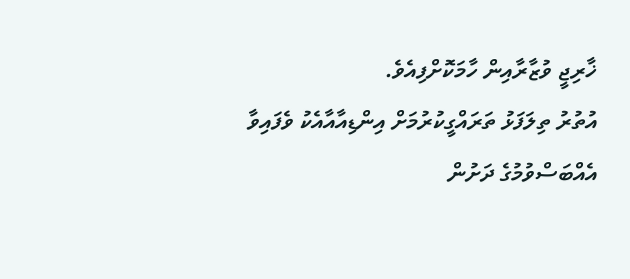ޚާރިޖީ ވުޒާރާއިން ހާމަކޮށްފިއެވެ.
އުތުރު ތިލަފަޅު ތަރައްގީކުރުމަށް އިންޑިއާއާއެކު ވެފައިވާ އެއްބަސްވުމުގެ ދަށުން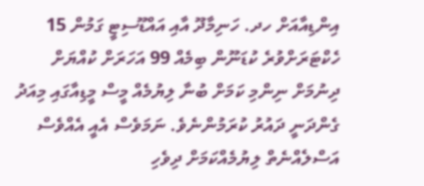އިންޑިއާއަށް ހދ. ހަނިމާދޫ އާއި އައްޑޫސިޓީ ގަމުން 15 ހެކްޓަރަށްވުރެ ކުޑަނޫން ބިމެއް 99 އަހަރަށް ކުއްޔަށް ދިނުމަށް ނިންމި ކަމަށް ބުނާ ލިޔުމެއް މީސް މީޑިއާގައި މިއަދު ގެންދަނީ ދައުރު ކުރަމުންނެވެ. ނަމަވެސް އެއީ އެއްވެސް އަސްލެއްނެތް ލިޔުމެއްކަމަށް ދިވެހި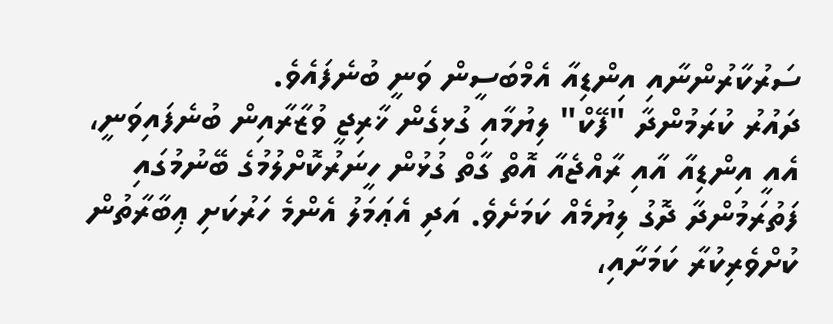ސަރުކާރުންނާއި އިންޑިއާ އެމްބަސީން ވަނީ ބުނެފައެވެ.
ދައުރު ކުރަމުންދާ "ފޭކް" ލިޔުމާއި ގުޅިގެން ޚާރިޖީ ވުޒާރާއިން ބުނެފައިވަނީ، އެއީ އިންޑިއާ އާއި ރާއްޖެއާ އޮތް ގާތް ގުޅުން ހީނަރުކޮށްލުމުގެ ބޭނުމުގައި ފަތުރަމުންދާ ދޮގު ލިޔުމެއް ކަމަށެވެ. އަދި އެޢަމަލު އެންމެ ހަރުކަށި ޢިބާރާތުން ކުށްވެރިކުރާ ކަމަށާއި،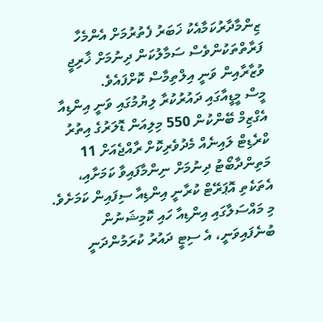ޒިންމާދާރުކަމާއެކު ޚަބަރު ފެތުރުމަށް އެންމެހާ ފަރާތްތަކުންވެސް ސަމާލުކަން ދިނުމަށް ޚާރިޖީ ވުޒާރާއިން ވަނީ އިލްތިމާސް ކޮށްފައެވެ.
މީސް މީޑީއާގައި ދައުރުކުރާ ލިޔުމުގައި ވަނީ އިންޑިއާ އެގްޒިމް ބޭންކުން 550 މިލިއަން ޑޮލަރުގެ އިތުރު ކްރެޑިޓް ލައިނެއް މެދުވެރިކޮށް ރާއްޖެއަށް 11 މަތިންދާބޯޓު ދިނުމަށް ނިންމާފައިވާ ކަމަށާއި، އެތަކެތި އޮޕަރޭޓް ކުރާނީ އިންޑިއާ ސިފައިން ކަމަށެވެ.
މި މައްސަލާގައި އިންޑިއާ ހައި ކޮމިޝަނުން ބުނެފައިވަނީ، އެ ސިޓީ ދައުރު ކުރަމުންދަނީ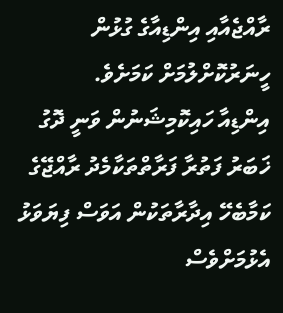ރާއްޖެއާއި އިންޑިއާގެ ގުޅުން ހީނަރުކޮށްލުމަށް ކަމަށެވެ.
އިންޑިއާ ހައިކޮމިޝަނުން ވަނީ ދޮގު ޚަބަރު ފަތުރާ ފަރާތްތަކާމެދު ރާއްޖޭގެ ކަމާބެހޭ އިދާރާތަކުން އަވަސް ފިޔަވަޅު އެޅުމަށްވެސް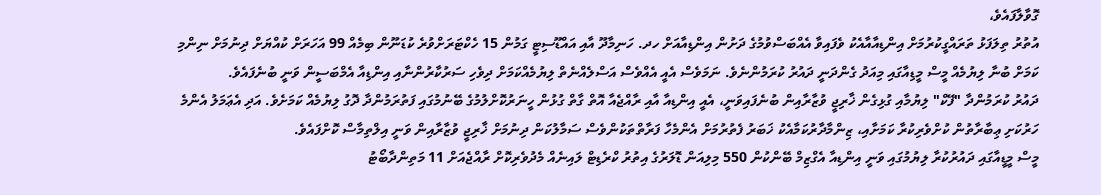ގޮވާލާފައެވެ،
އުތުރު ތިލަފަޅު ތަރައްގީކުރުމަށް އިންޑިއާއާއެކު ވެފައިވާ އެއްބަސްވުމުގެ ދަށުން އިންޑިއާއަށް ހދ. ހަނިމާދޫ އާއި އައްޑޫސިޓީ ގަމުން 15 ހެކްޓަރަށްވުރެ ކުޑަނޫން ބިމެއް 99 އަހަރަށް ކުއްޔަށް ދިނުމަށް ނިންމި ކަމަށް ބުނާ ލިޔުމެއް މީސް މީޑިއާގައި މިއަދު ގެންދަނީ ދައުރު ކުރަމުންނެވެ. ނަމަވެސް އެއީ އެއްވެސް އަސްލެއްނެތް ލިޔުމެއްކަމަށް ދިވެހި ސަރުކާރުންނާއި އިންޑިއާ އެމްބަސީން ވަނީ ބުނެފައެވެ.
ދައުރު ކުރަމުންދާ "ފޭކް" ލިޔުމާއި ގުޅިގެން ޚާރިޖީ ވުޒާރާއިން ބުނެފައިވަނީ، އެއީ އިންޑިއާ އާއި ރާއްޖެއާ އޮތް ގާތް ގުޅުން ހީނަރުކޮށްލުމުގެ ބޭނުމުގައި ފަތުރަމުންދާ ދޮގު ލިޔުމެއް ކަމަށެވެ. އަދި އެޢަމަލު އެންމެ ހަރުކަށި ޢިބާރާތުން ކުށްވެރިކުރާ ކަމަށާއި، ޒިންމާދާރުކަމާއެކު ޚަބަރު ފެތުރުމަށް އެންމެހާ ފަރާތްތަކުންވެސް ސަމާލުކަން ދިނުމަށް ޚާރިޖީ ވުޒާރާއިން ވަނީ އިލްތިމާސް ކޮށްފައެވެ.
މީސް މީޑީއާގައި ދައުރުކުރާ ލިޔުމުގައި ވަނީ އިންޑިއާ އެގްޒިމް ބޭންކުން 550 މިލިއަން ޑޮލަރުގެ އިތުރު ކްރެޑިޓް ލައިނެއް މެދުވެރިކޮށް ރާއްޖެއަށް 11 މަތިންދާބޯޓު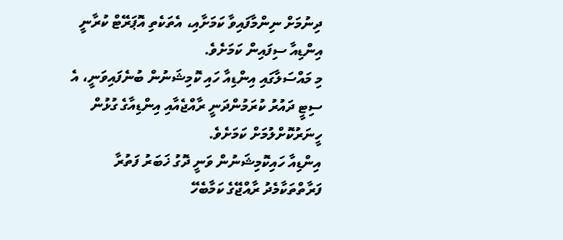ދިނުމަށް ނިންމާފައިވާ ކަމަށާއި، އެތަކެތި އޮޕަރޭޓް ކުރާނީ އިންޑިއާ ސިފައިން ކަމަށެވެ.
މި މައްސަލާގައި އިންޑިއާ ހައި ކޮމިޝަނުން ބުނެފައިވަނީ، އެ ސިޓީ ދައުރު ކުރަމުންދަނީ ރާއްޖެއާއި އިންޑިއާގެ ގުޅުން ހީނަރުކޮށްލުމަށް ކަމަށެވެ.
އިންޑިއާ ހައިކޮމިޝަނުން ވަނީ ދޮގު ޚަބަރު ފަތުރާ ފަރާތްތަކާމެދު ރާއްޖޭގެ ކަމާބެހޭ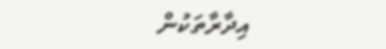އިދާރާތަކުން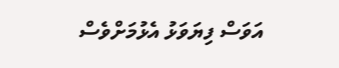އަވަސް ފިޔަވަޅު އެޅުމަށްވެސް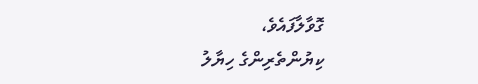ގޮވާލާފައެވެ،
ކިޔުންތެރިންގެ ހިޔާލު